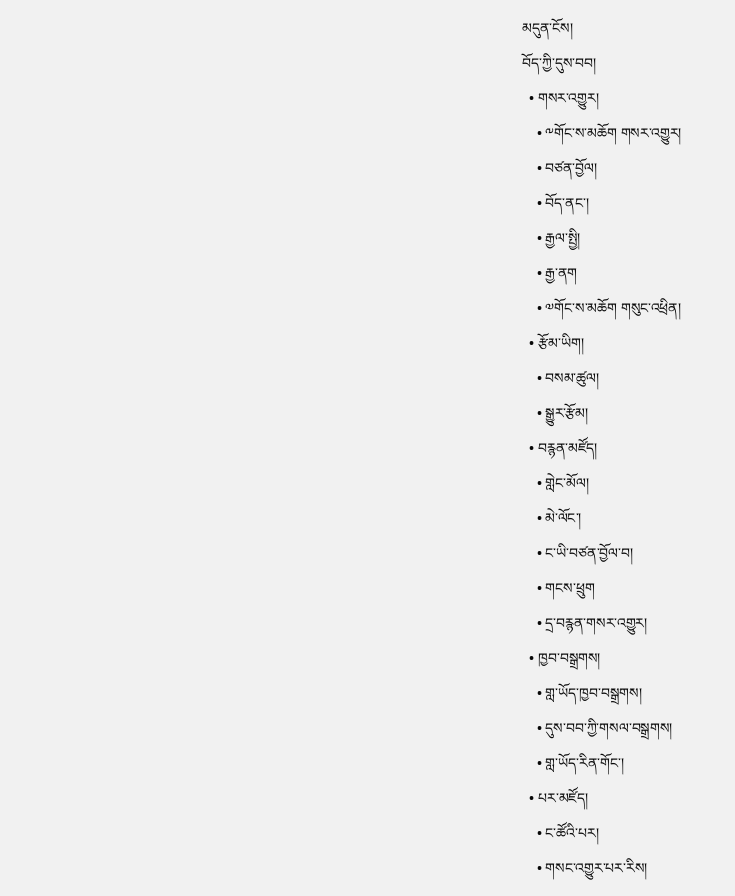མདུན་ངོས།
བོད་ཀྱི་དུས་བབ།
  • གསར་འགྱུར།
    • ༸གོང་ས་མཆོག གསར་འགྱུར།
    • བཙན་བྱོལ།
    • བོད་ནང་།
    • རྒྱལ་སྤྱི།
    • རྒྱ་ནག
    • ༧གོང་ས་མཆོག གསུང་འཕྲིན།
  • རྩོམ་ཡིག།
    • བསམ་ཚུལ།
    • སྒྱུར་རྩོམ།
  • བརྙན་མཛོད།
    • གླེང་མོལ།
    • མེ་ལོང་།
    • ང་ཡི་བཙན་བྱོལ་བ།
    • གངས་ཕྲུག
    • དྲ་བརྙན་གསར་འགྱུར།
  • ཁྱབ་བསྒྲགས།
    • གླ་ཡོད་ཁྱབ་བསྒྲགས།
    • དུས་བབ་ཀྱི་གསལ་བསྒྲགས།
    • གླ་ཡོད་རིན་གོང་།
  • པར་མཛོད།
    • ང་ཚོའི་པར།
    • གསང་འགྱུར་པར་རིས།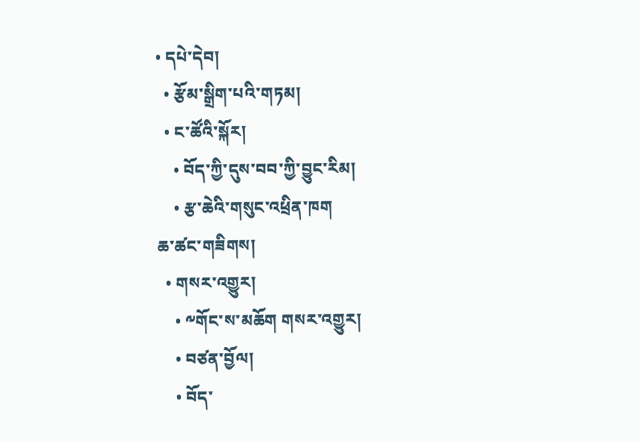• དཔེ་དེབ།
  • རྩོམ་སྒྲིག་པའི་གཏམ།
  • ང་ཚོའི་སྐོར།
    • བོད་ཀྱི་དུས་བབ་ཀྱི་བྱུང་རིམ།
    • རྩ་ཆེའི་གསུང་འཕྲིན་ཁག
ཆ་ཚང་གཟིགས།
  • གསར་འགྱུར།
    • ༸གོང་ས་མཆོག གསར་འགྱུར།
    • བཙན་བྱོལ།
    • བོད་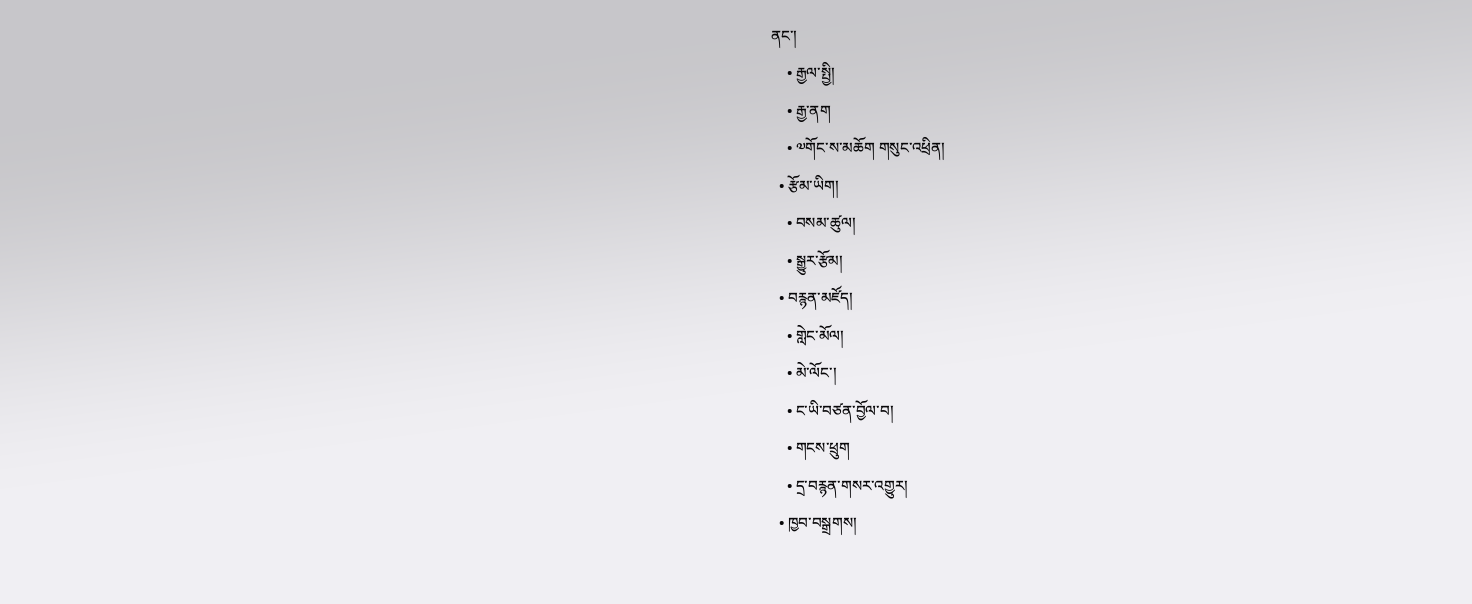ནང་།
    • རྒྱལ་སྤྱི།
    • རྒྱ་ནག
    • ༧གོང་ས་མཆོག གསུང་འཕྲིན།
  • རྩོམ་ཡིག།
    • བསམ་ཚུལ།
    • སྒྱུར་རྩོམ།
  • བརྙན་མཛོད།
    • གླེང་མོལ།
    • མེ་ལོང་།
    • ང་ཡི་བཙན་བྱོལ་བ།
    • གངས་ཕྲུག
    • དྲ་བརྙན་གསར་འགྱུར།
  • ཁྱབ་བསྒྲགས།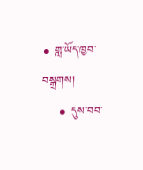• གླ་ཡོད་ཁྱབ་བསྒྲགས།
    • དུས་བབ་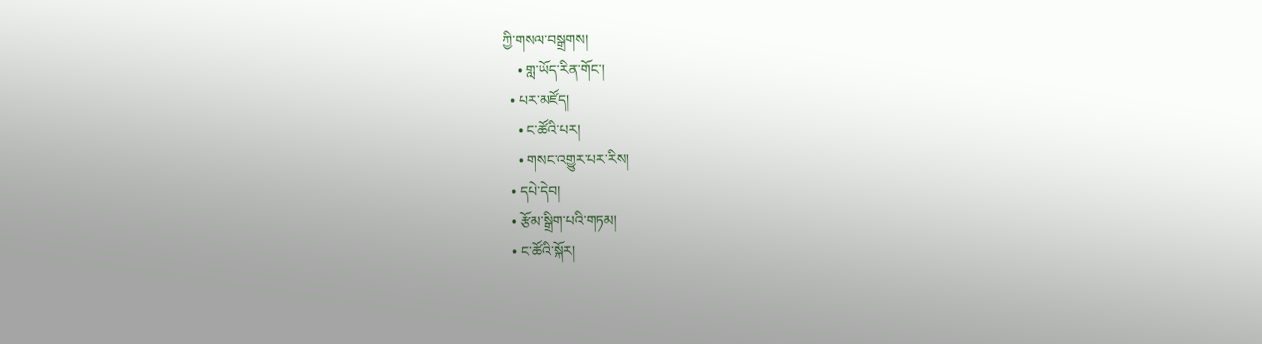ཀྱི་གསལ་བསྒྲགས།
    • གླ་ཡོད་རིན་གོང་།
  • པར་མཛོད།
    • ང་ཚོའི་པར།
    • གསང་འགྱུར་པར་རིས།
  • དཔེ་དེབ།
  • རྩོམ་སྒྲིག་པའི་གཏམ།
  • ང་ཚོའི་སྐོར།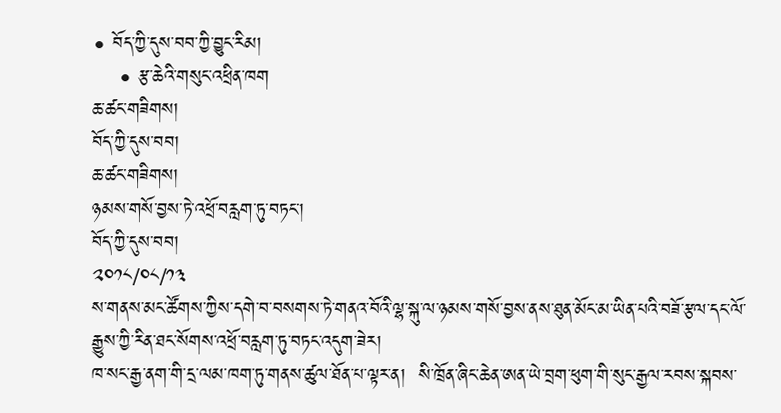• བོད་ཀྱི་དུས་བབ་ཀྱི་བྱུང་རིམ།
    • རྩ་ཆེའི་གསུང་འཕྲིན་ཁག
ཆ་ཚང་གཟིགས།
བོད་ཀྱི་དུས་བབ།
ཆ་ཚང་གཟིགས།
ཉམས་གསོ་བྱས་ཏེ་འཕྲོ་བརླག་ཏུ་བཏང་།
བོད་ཀྱི་དུས་བབ།
༢༠༡༨/༠༨/༡༣
ས་གནས་མང་ཚོགས་ཀྱིས་དགེ་བ་བསགས་ཏེ་གནའ་བོའི་ལྷ་སྐུ་ལ་ཉམས་གསོ་བྱས་ནས་ཐུན་མོང་མ་ཡིན་པའི་བཟོ་རྩལ་དང་ལོ་རྒྱུས་ཀྱི་རིན་ཐང་སོགས་འཕྲོ་བརླག་ཏུ་བཏང་འདུག་ཟེར།
ཁ་སང་རྒྱ་ནག་གི་དྲ་ལམ་ཁག་ཏུ་གནས་ཚུལ་ཐོན་པ་ལྟར་ན།  སི་ཁྲོན་ཞིང་ཆེན་ཨན་ཡེ་བྲག་ཕུག་གི་སུང་རྒྱལ་རབས་སྐབས་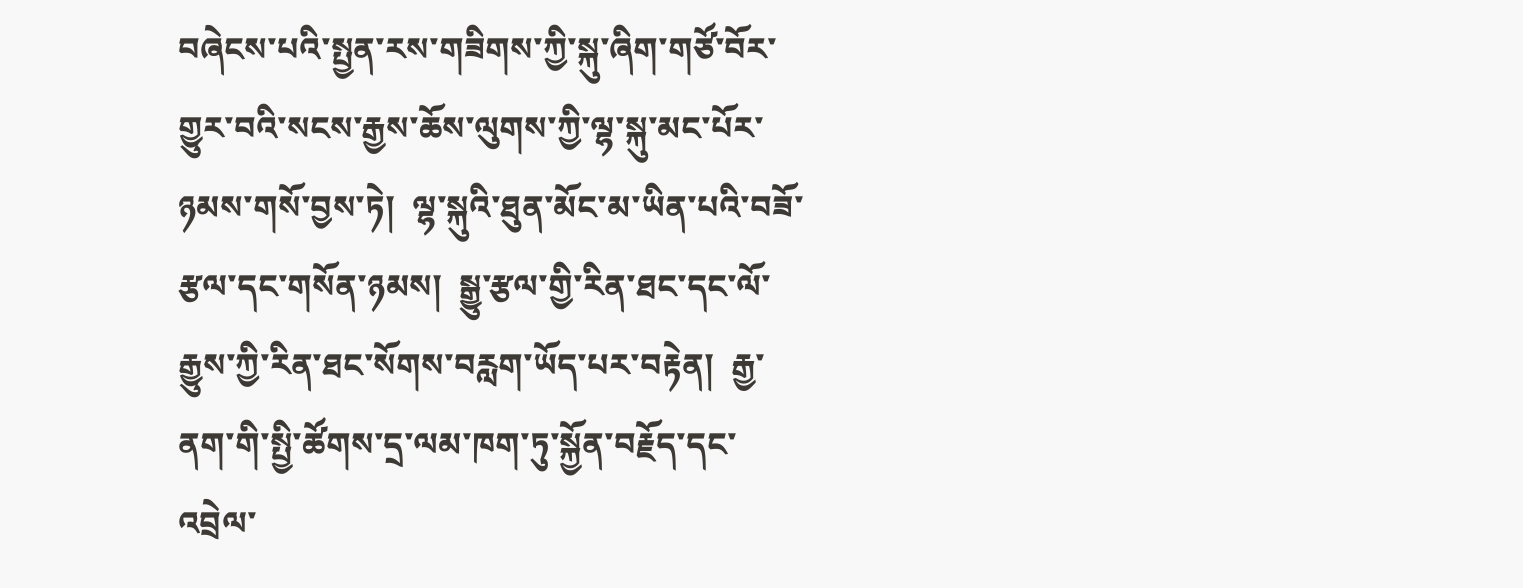བཞེངས་པའི་སྤྱན་རས་གཟིགས་ཀྱི་སྐུ་ཞིག་གཙོ་བོར་གྱུར་བའི་སངས་རྒྱས་ཆོས་ལུགས་ཀྱི་ལྷ་སྐུ་མང་པོར་ཉམས་གསོ་བྱས་ཏེ།  ལྷ་སྐུའི་ཐུན་མོང་མ་ཡིན་པའི་བཟོ་རྩལ་དང་གསོན་ཉམས།  སྒྱུ་རྩལ་གྱི་རིན་ཐང་དང་ལོ་རྒྱུས་ཀྱི་རིན་ཐང་སོགས་བརླག་ཡོད་པར་བརྟེན།  རྒྱ་ནག་གི་སྤྱི་ཚོགས་དྲ་ལམ་ཁག་ཏུ་སྐྱོན་བརྗོད་དང་འབྲེལ་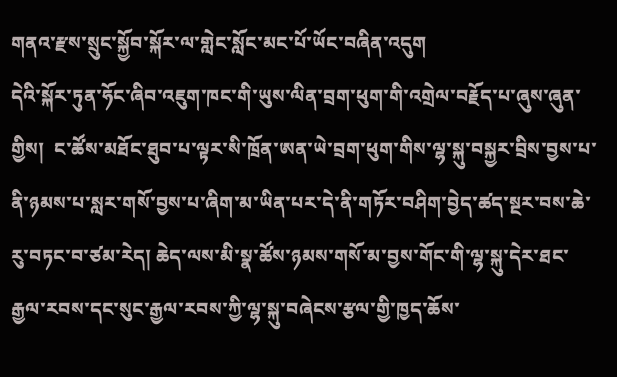གནའ་རྫས་སྲུང་སྐྱོབ་སྐོར་ལ་གླེང་སློང་མང་པོ་ཡོང་བཞིན་འདུག
དེའི་སྐོར་ཏུན་ཧོང་ཞིབ་འཇུག་ཁང་གི་ཡུས་ལིན་བྲག་ཕུག་གི་འགྲེལ་བརྗོད་པ་ཞུས་ཞུན་གྱིས།  ང་ཚོས་མཐོང་ཐུབ་པ་ལྟར་སི་ཁྲོན་ཨན་ཡེ་བྲག་ཕུག་གིས་ལྷ་སྐུ་བསྐྱར་བྲིས་བྱས་པ་ནི་ཉམས་པ་སླར་གསོ་བྱས་པ་ཞིག་མ་ཡིན་པར་དེ་ནི་གཏོར་བཤིག་བྱེད་ཚད་སྔར་བས་ཆེ་རུ་བཏང་བ་ཙམ་རེད། ཆེད་ལས་མི་སྣ་ཚོས་ཉམས་གསོ་མ་བྱས་གོང་གི་ལྷ་སྐུ་དེར་ཐང་རྒྱལ་རབས་དང་སུང་རྒྱལ་རབས་ཀྱི་ལྷ་སྐུ་བཞེངས་རྩལ་གྱི་ཁྱད་ཆོས་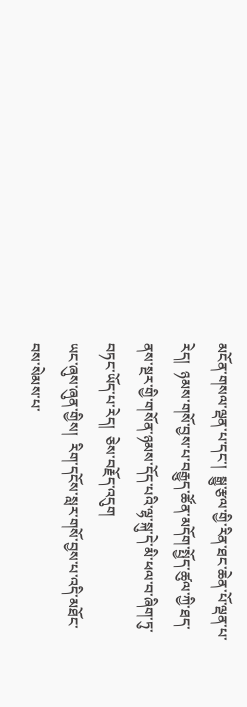མངོན་གསལ་ལྡན་པ་དང་།  སྒྱུ་རྩལ་གྱི་རིན་ཐང་ཆེན་པོ་ལྡན་པ་རེད།  ཉམས་གསོ་བྱས་པ་བརྒྱུད་ཚོན་མདོག་སྤྱོད་ཚུལ་ཀྱི་ཐད་ནས་སྔར་གྱི་གསོན་ཉམས་དོད་པའི་ལྷ་སྐུ་དེ་མི་ཕལ་བ་ཞིག་ཏུ་བཏང་ཡོད་པ་རེད།  ཅེས་བརྗོད་འདུག
ཡང་ཞུས་ཞུན་གྱིས།  རིག་དངོས་སླར་གསོ་བྱས་པ་འདི་མཐོང་བས་སེམས་པ་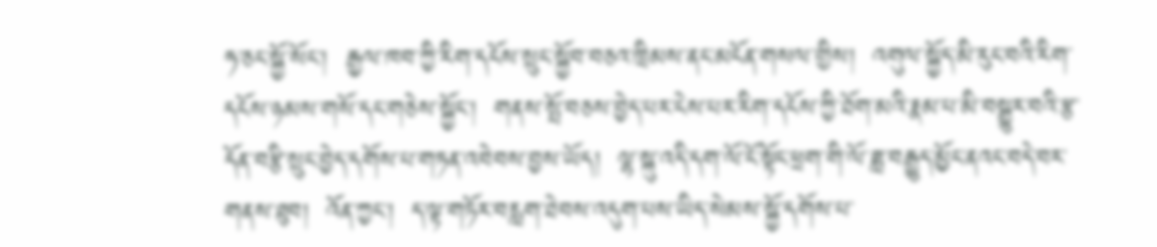ཧ་ཅང་སྐྱོ་སོང་།  རྒྱལ་ཁབ་ཀྱི་རིག་དངོས་སྲུང་སྐྱོབ་བཅའ་ཁྲིམས་ནང་མངོན་གསལ་གྱིས།  འགུལ་སྐྱོད་མི་རུང་བའི་རིག་དངོས་ཉམས་གསོ་དང་གཅེས་སྐྱོང་།  གནས་སྤོ་བཅས་བྱེད་པར་ངེས་པར་རིག་དངོས་ཀྱི་ཐོག་མའི་རྣམ་པ་མི་བསྒྱུར་བའི་རྩ་དོན་བརྩི་སྲུང་བྱེད་དགོས་པ་གཏན་འབེབས་བྱས་ཡོད།  ལྷ་སྐུ་འདི་དག་ལོ་ངོ་སྟོང་ཕྲག་གི་ལོ་ཟླ་བརྒྱུད་མྱོང་ནའང་བདེ་བར་གནས་ཐུབ།  འོན་ཀྱང་།  ད་ལྟ་གཏོར་བརླག་ཐེབས་འདུག་པས་ཡིད་སེམས་སྐྱོ་དགོས་པ་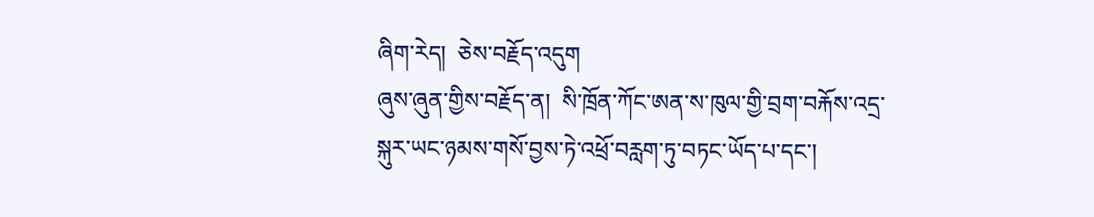ཞིག་རེད།  ཅེས་བརྗོད་འདུག
ཞུས་ཞུན་གྱིས་བརྗོད་ན།  སི་ཁྲོན་ཀོང་ཨན་ས་ཁུལ་གྱི་བྲག་བརྐོས་འདྲ་སྐུར་ཡང་ཉམས་གསོ་བྱས་ཏེ་འཕྲོ་བརླག་ཏུ་བཏང་ཡོད་པ་དང་།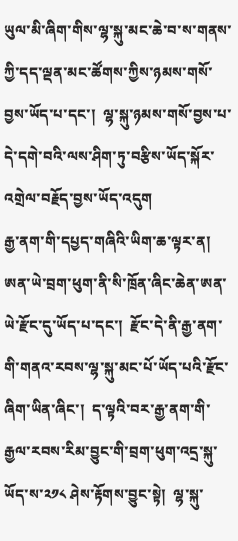ཡུལ་མི་ཞིག་གིས་ལྷ་སྐུ་མང་ཆེ་བ་ས་གནས་ཀྱི་དད་ལྡན་མང་ཚོགས་ཀྱིས་ཉམས་གསོ་བྱས་ཡོད་པ་དང་།  ལྷ་སྐུ་ཉམས་གསོ་བྱས་པ་དེ་དགེ་བའི་ལས་ཤིག་ཏུ་བརྩིས་ཡོད་སྐོར་འགྲེལ་བརྗོད་བྱས་ཡོད་འདུག
རྒྱ་ནག་གི་དཔྱད་གཞིའི་ཡིག་ཆ་ལྟར་ན།  ཨན་ཡེ་བྲག་ཕུག་ནི་སི་ཁྲོན་ཞིང་ཆེན་ཨན་ཡེ་རྫོང་དུ་ཡོད་པ་དང་།  རྫོང་དེ་ནི་རྒྱ་ནག་གི་གནའ་རབས་ལྷ་སྐུ་མང་པོ་ཡོད་པའི་རྫོང་ཞིག་ཡིན་ཞིང་།  ད་ལྟའི་བར་རྒྱ་ནག་གི་རྒྱལ་རབས་རིམ་བྱུང་གི་བྲག་ཕུག་འདྲ་སྐུ་ཡོད་ས་༢༡༨ ཤེས་རྟོགས་བྱུང་སྟེ།  ལྷ་སྐུ་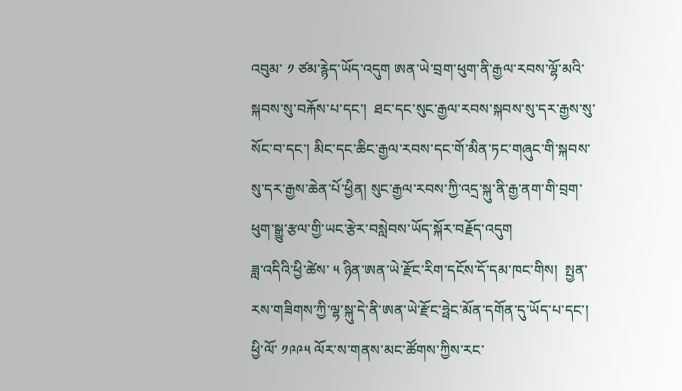འབུམ་ ༡ ཙམ་རྙེད་ཡོད་འདུག ཨན་ཡེ་བྲག་ཕུག་ནི་རྒྱལ་རབས་ལྷོ་མའི་སྐབས་སུ་བརྐོས་པ་དང་།  ཐང་དང་སུང་རྒྱལ་རབས་སྐབས་སུ་དར་རྒྱས་སུ་སོང་བ་དང་། མིང་དང་ཆིང་རྒྱལ་རབས་དང་གོ་མིན་ཏང་གཞུང་གི་སྐབས་སུ་དར་རྒྱས་ཆེན་པོ་ཕྱིན། སུང་རྒྱལ་རབས་ཀྱི་འདྲ་སྐུ་ནི་རྒྱ་ནག་གི་བྲག་ཕུག་སྒྱུ་རྩལ་གྱི་ཡང་རྩེར་བསླེབས་ཡོད་སྐོར་བརྗོད་འདུག
ཟླ་འདིའི་ཕྱི་ཚེས་ ༥ ཉིན་ཨན་ཡེ་རྫོང་རིག་དངོས་དོ་དམ་ཁང་གིས།  སྤྱན་རས་གཟིགས་ཀྱི་ལྷ་སྐུ་དེ་ནི་ཨན་ཡེ་རྫོང་ཧྥེང་མོན་དགོན་དུ་ཡོད་པ་དང་།  ཕྱི་ལོ་ ༡༩༩༥ ལོར་ས་གནས་མང་ཚོགས་ཀྱིས་རང་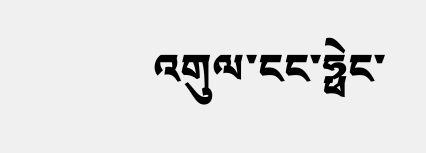འགུལ་ངང་ཧྥེང་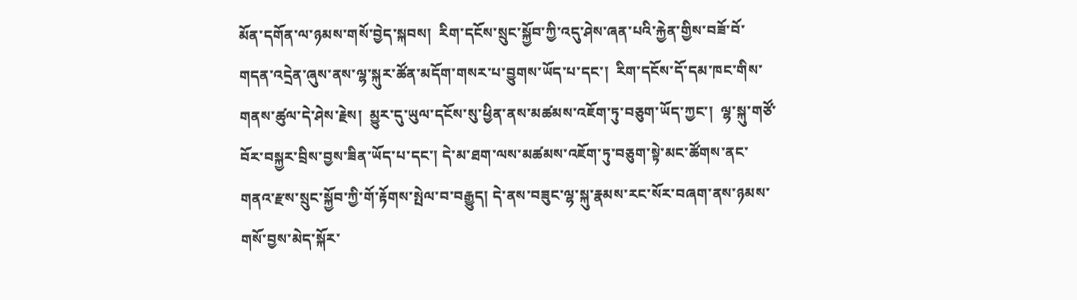མོན་དགོན་ལ་ཉམས་གསོ་བྱེད་སྐབས།  རིག་དངོས་སྲུང་སྐྱོབ་ཀྱི་འདུ་ཤེས་ཞན་པའི་རྐྱེན་གྱིས་བཟོ་བོ་གདན་འདྲེན་ཞུས་ནས་ལྷ་སྐུར་ཚོན་མདོག་གསར་པ་བྱུགས་ཡོད་པ་དང་།  རིག་དངོས་དོ་དམ་ཁང་གིས་གནས་ཚུལ་དེ་ཤེས་རྗེས།  མྱུར་དུ་ཡུལ་དངོས་སུ་ཕྱིན་ནས་མཚམས་འཇོག་ཏུ་བཅུག་ཡོད་ཀྱང་།  ལྷ་སྐུ་གཙོ་བོར་བསྐྱར་བྲིས་བྱས་ཟིན་ཡོད་པ་དང་། དེ་མ་ཐག་ལས་མཚམས་འཇོག་ཏུ་བཅུག་སྟེ་མང་ཚོགས་ནང་གནའ་རྫས་སྲུང་སྐྱོབ་ཀྱི་གོ་རྟོགས་སྤེལ་བ་བརྒྱུད། དེ་ནས་བཟུང་ལྷ་སྐུ་རྣམས་རང་སོར་བཞག་ནས་ཉམས་གསོ་བྱས་མེད་སྐོར་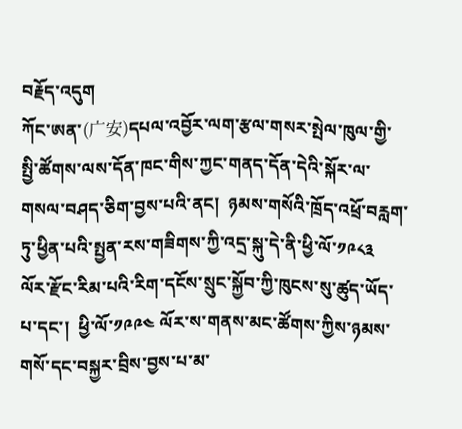བརྗོད་འདུག
ཀོང་ཨན་(广安)དཔལ་འབྱོར་ལག་རྩལ་གསར་སྤེལ་ཁུལ་གྱི་སྤྱི་ཚོགས་ལས་དོན་ཁང་གིས་ཀྱང་གནད་དོན་དེའི་སྐོར་ལ་གསལ་བཤད་ཅིག་བྱས་པའི་ནང།  ཉམས་གསོའི་ཁྲོད་འཕྲོ་བརླག་ཏུ་ཕྱིན་པའི་སྤྱན་རས་གཟིགས་ཀྱི་འདྲ་སྐུ་དེ་ནི་ཕྱི་ལོ་༡༩༨༣  ལོར་རྫོང་རིམ་པའི་རིག་དངོས་སྲུང་སྐྱོབ་ཀྱི་ཁུངས་སུ་ཚུད་ཡོད་པ་དང་།  ཕྱི་ལོ་༡༩༩༤ ལོར་ས་གནས་མང་ཚོགས་ཀྱིས་ཉམས་གསོ་དང་བསྐྱར་བྲིས་བྱས་པ་མ་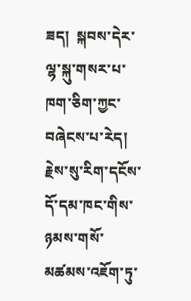ཟད།  སྐབས་དེར་ལྷ་སྐུ་གསར་པ་ཁག་ཅིག་ཀྱང་བཞེངས་པ་རེད།  རྗེས་སུ་རིག་དངོས་དོ་དམ་ཁང་གིས་ཉམས་གསོ་མཚམས་འཇོག་ཏུ་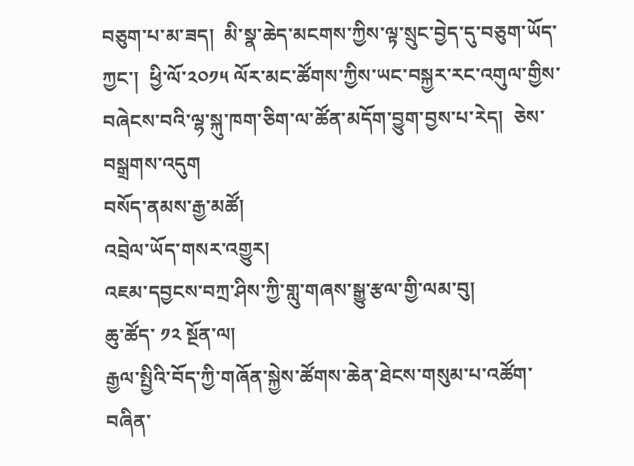བཅུག་པ་མ་ཟད།  མི་སྣ་ཆེད་མངགས་ཀྱིས་ལྟ་སྲུང་བྱེད་དུ་བཅུག་ཡོད་ཀྱང་།  ཕྱི་ལོ་༢༠༡༥ ལོར་མང་ཚོགས་ཀྱིས་ཡང་བསྐྱར་རང་འགུལ་གྱིས་བཞེངས་བའི་ལྷ་སྐུ་ཁག་ཅིག་ལ་ཚོན་མདོག་བྱུག་བྱས་པ་རེད།  ཅེས་བསྒྲགས་འདུག
བསོད་ནམས་རྒྱ་མཚོ།
འབྲེལ་ཡོད་གསར་འགྱུར།
འཇམ་དབྱངས་བཀྲ་ཤིས་ཀྱི་གླུ་གཞས་སྒྱུ་རྩལ་གྱི་ལམ་བུ།
ཆུ་ཚོད་ ༡༢ སྔོན་ལ།
རྒྱལ་སྤྱིའི་བོད་ཀྱི་གཞོན་སྐྱེས་ཚོགས་ཆེན་ཐེངས་གསུམ་པ་འཚོག་བཞིན་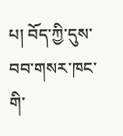པ། བོད་ཀྱི་དུས་བབ་གསར་ཁང་གི་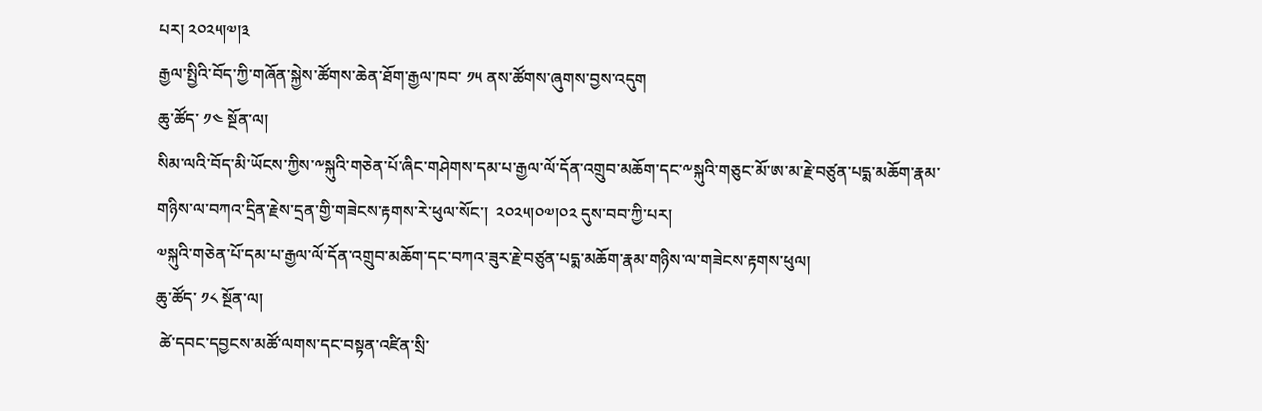པར། ༢༠༢༥།༧།༣
རྒྱལ་སྤྱིའི་བོད་ཀྱི་གཞོན་སྐྱེས་ཚོགས་ཆེན་ཐོག་རྒྱལ་ཁབ་ ༡༥ ནས་ཚོགས་ཞུགས་བྱས་འདུག
ཆུ་ཚོད་ ༡༤ སྔོན་ལ།
སིམ་ལའི་བོད་མི་ཡོངས་ཀྱིས་༸སྐུའི་གཅེན་པོ་ཞིང་གཤེགས་དམ་པ་རྒྱལ་ལོ་དོན་འགྲུབ་མཆོག་དང་༸སྐུའི་གཅུང་མོ་ཨ་མ་རྗེ་བཙུན་པདྨ་མཆོག་རྣམ་གཉིས་ལ་བཀའ་དྲིན་རྗེས་དྲན་གྱི་གཟེངས་རྟགས་རེ་ཕུལ་སོང་།  ༢༠༢༥།༠༧།༠༢ དུས་བབ་ཀྱི་པར།
༧སྐུའི་གཅེན་པོ་དམ་པ་རྒྱལ་ལོ་དོན་འགྲུབ་མཆོག་དང་བཀའ་ཟུར་རྗེ་བཙུན་པདྨ་མཆོག་རྣམ་གཉིས་ལ་གཟེངས་རྟགས་ཕུལ།
ཆུ་ཚོད་ ༡༨ སྔོན་ལ།
 ཚེ་དབང་དབྱངས་མཚོ་ལགས་དང་བསྟན་འཛིན་སྲི་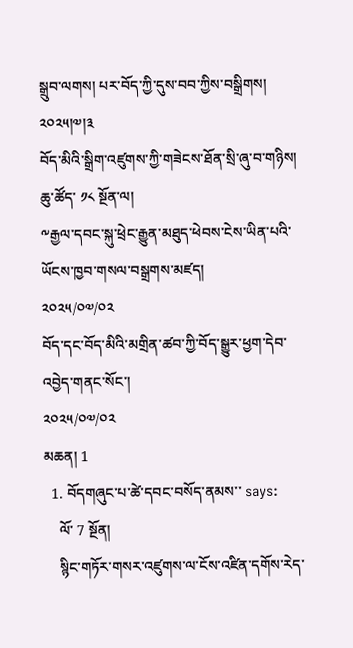སྒྲུབ་ལགས། པར་བོད་ཀྱི་དུས་བབ་ཀྱིས་བསྒྲིགས། ༢༠༢༥།༧།༣
བོད་མིའི་སྒྲིག་འཛུགས་ཀྱི་གཟེངས་ཐོན་སྲི་ཞུ་བ་གཉིས།
ཆུ་ཚོད་ ༡༨ སྔོན་ལ།
༸རྒྱལ་དབང་སྐུ་ཕྲེང་རྒྱུན་མཐུད་ཕེབས་ངེས་ཡིན་པའི་ཡོངས་ཁྱབ་གསལ་བསྒྲགས་མཛད།
༢༠༢༥/༠༧/༠༢
བོད་དང་བོད་མིའི་མགྲིན་ཚབ་ཀྱི་བོད་སྒྱུར་ཕྱག་དེབ་འབྱེད་གནང་སོང་།
༢༠༢༥/༠༧/༠༢
མཆན། 1
  1. བོདགཞུང་པ་ཚེ་དབང་བསོད་ནམས་་ says:
    ལོ་ 7 སྔོན།
    སྙིང་གཏོར་གསར་འཛུགས་ལ་ངོས་འཛིན་དགོས་རེད་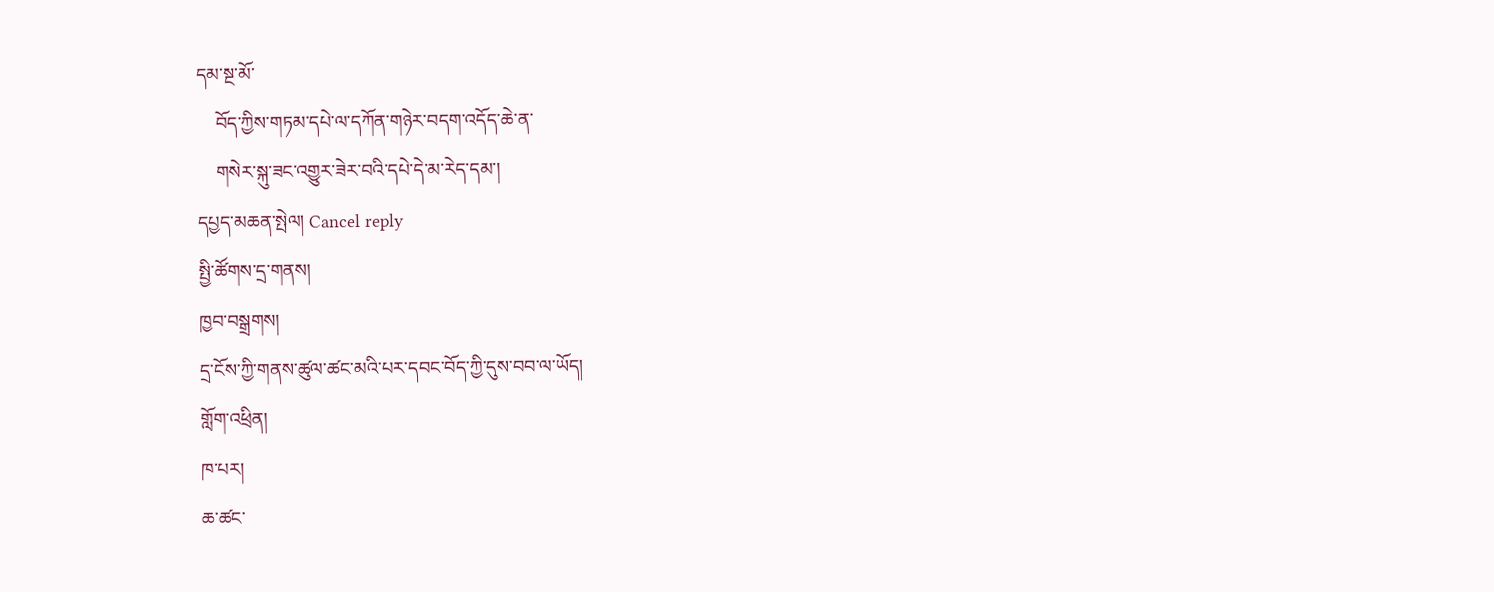དམ་སྔ་མོ་
    བོད་ཀྱིས་གཏམ་དཔེ་ལ་དཀོན་གཉེར་བདག་འདོད་ཆེ་ན་
    གསེར་སྐུ་ཟང་འགྱུར་ཟེར་བའི་དཔེ་དེ་མ་རེད་དམ་།
དཔྱད་མཆན་སྤེལ། Cancel reply
སྤྱི་ཚོགས་དྲ་གནས།
ཁྱབ་བསྒྲགས།
དྲ་ངོས་ཀྱི་གནས་ཚུལ་ཚང་མའི་པར་དབང་བོད་ཀྱི་དུས་བབ་ལ་ཡོད།
གློག་འཕྲིན།
ཁ་པར།
ཆ་ཚང་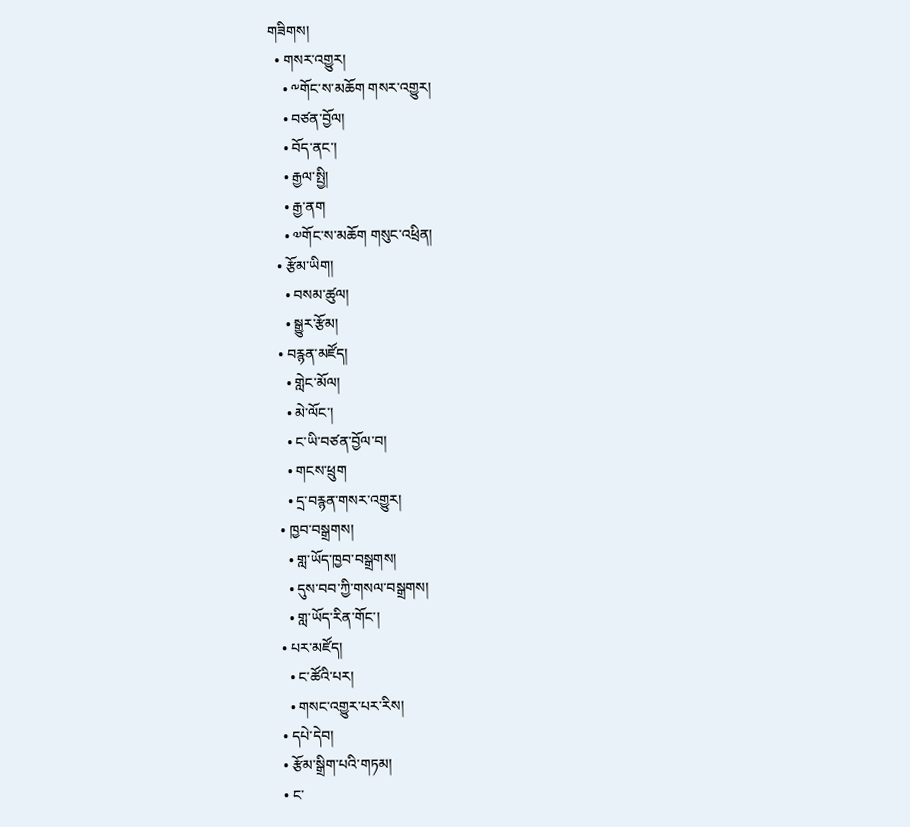གཟིགས།
  • གསར་འགྱུར།
    • ༸གོང་ས་མཆོག གསར་འགྱུར།
    • བཙན་བྱོལ།
    • བོད་ནང་།
    • རྒྱལ་སྤྱི།
    • རྒྱ་ནག
    • ༧གོང་ས་མཆོག གསུང་འཕྲིན།
  • རྩོམ་ཡིག།
    • བསམ་ཚུལ།
    • སྒྱུར་རྩོམ།
  • བརྙན་མཛོད།
    • གླེང་མོལ།
    • མེ་ལོང་།
    • ང་ཡི་བཙན་བྱོལ་བ།
    • གངས་ཕྲུག
    • དྲ་བརྙན་གསར་འགྱུར།
  • ཁྱབ་བསྒྲགས།
    • གླ་ཡོད་ཁྱབ་བསྒྲགས།
    • དུས་བབ་ཀྱི་གསལ་བསྒྲགས།
    • གླ་ཡོད་རིན་གོང་།
  • པར་མཛོད།
    • ང་ཚོའི་པར།
    • གསང་འགྱུར་པར་རིས།
  • དཔེ་དེབ།
  • རྩོམ་སྒྲིག་པའི་གཏམ།
  • ང་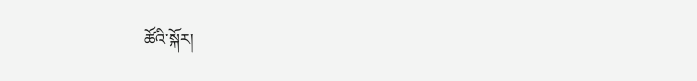ཚོའི་སྐོར།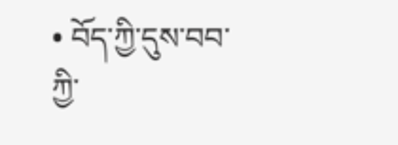• བོད་ཀྱི་དུས་བབ་ཀྱི་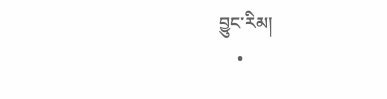བྱུང་རིམ།
    •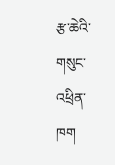རྩ་ཆེའི་གསུང་འཕྲིན་ཁག